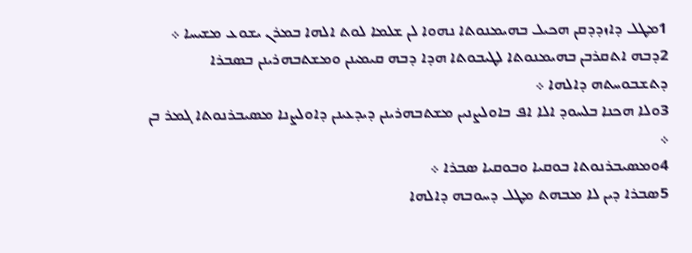1ܡܛܠ ܕܐܙܕܕܩܢ ܗܟܝܠ ܒܗܝܡܢܘܬܐ ܢܗܘܐ ܠܢ ܫܠܡܐ ܠܘܬ ܐܠܗܐ ܒܡܪܢ ܝܫܘܥ ܡܫܝܚܐ ܀
2ܕܒܗ ܐܬܩܪܒܢ ܒܗܝܡܢܘܬܐ ܠܛܝܒܘܬܐ ܗܕܐ ܕܒܗ ܩܝܡܝܢܢ ܘܡܫܬܒܗܪܝܢܢ ܒܤܒܪܐ ܕܬܫܒܘܚܬܗ ܕܐܠܗܐ ܀
3ܘܠܐ ܗܟܢܐ ܒܠܚܘܕ ܐܠܐ ܐܦ ܒܐܘܠܨܢܝܢ ܡܫܬܒܗܪܝܢܢ ܕܝܕܥܝܢܢ ܕܐܘܠܨܢܐ ܡܤܝܒܪܢܘܬܐ ܓܡܪ ܒܢ ܀
4ܘܡܤܝܒܪܢܘܬܐ ܒܘܩܝܐ ܘܒܘܩܝܐ ܤܒܪܐ ܀
5ܤܒܪܐ ܕܝܢ ܠܐ ܡܒܗܬ ܡܛܠ ܕܚܘܒܗ ܕܐܠܗܐ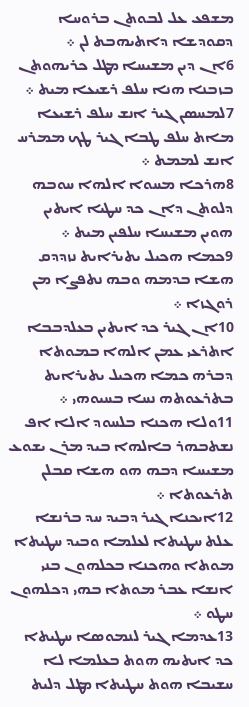ܡܫܦܥ ܥܠ ܠܒܘܬܢ ܒܪܘܚܐ ܕܩܘܕܫܐ ܕܐܬܝܗܒܬ ܠܢ ܀
6ܐܢ ܕܝܢ ܡܫܝܚܐ ܡܛܠ ܟܪܝܗܘܬܢ ܒܙܒܢܐ ܗܢܐ ܚܠܦ ܪܫܝܥܐ ܡܝܬ ܀
7ܠܡܚܤܢ ܓܝܪ ܐܢܫ ܚܠܦ ܪܫܝܥܐ ܡܐܬ ܚܠܦ ܛܒܐ ܓܝܪ ܛܟ ܡܡܪܚ ܐܢܫ ܠܡܡܬ ܀
8ܗܪܟܐ ܡܚܘܐ ܐܠܗܐ ܚܘܒܗ ܕܠܘܬܢ ܕܐܢ ܟܕ ܚܛܝܐ ܐܝܬܝܢ ܗܘܝܢ ܡܫܝܚܐ ܚܠܦܝܢ ܡܝܬ ܀
9ܟܡܐ ܗܟܝܠ ܝܬܝܪܐܝܬ ܢܙܕܕܩ ܗܫܐ ܒܕܡܗ ܘܒܗ ܢܬܦܨܐ ܡܢ ܪܘܓܙܐ ܀
10ܐܢ ܓܝܪ ܟܕ ܐܝܬܝܢ ܒܥܠܕܒܒܐ ܐܬܪܥܝ ܥܡܢ ܐܠܗܐ ܒܡܘܬܐ ܕܒܪܗ ܟܡܐ ܗܟܝܠ ܝܬܝܪܐܝܬ ܒܬܪܥܘܬܗ ܢܚܐ ܒܚܝܘܗܝ ܀
11ܘܠܐ ܗܟܢܐ ܒܠܚܘܕ ܐܠܐ ܐܦ ܢܫܬܒܗܪ ܒܐܠܗܐ ܒܝܕ ܡܪܢ ܝܫܘܥ ܡܫܝܚܐ ܕܒܗ ܗܘ ܗܫܐ ܩܒܠܢ ܬܪܥܘܬܐ ܀
12ܐܝܟܢܐ ܓܝܪ ܕܒܝܕ ܚܕ ܒܪܢܫܐ ܥܠܬ ܚܛܝܬܐ ܠܥܠܡܐ ܘܒܝܕ ܚܛܝܬܐ ܡܘܬܐ ܘܗܟܢܐ ܒܟܠܗܘܢ ܒܢܝ ܐܢܫܐ ܥܒܪ ܡܘܬܐ ܒܗܝ ܕܟܠܗܘܢ ܚܛܘ ܀
13ܥܕܡܐ ܓܝܪ ܠܢܡܘܤܐ ܚܛܝܬܐ ܟܕ ܐܝܬܝܗ ܗܘܬ ܒܥܠܡܐ ܠܐ ܚܫܝܒܐ ܗܘܬ ܚܛܝܬܐ ܡܛܠ ܕܠܝܬ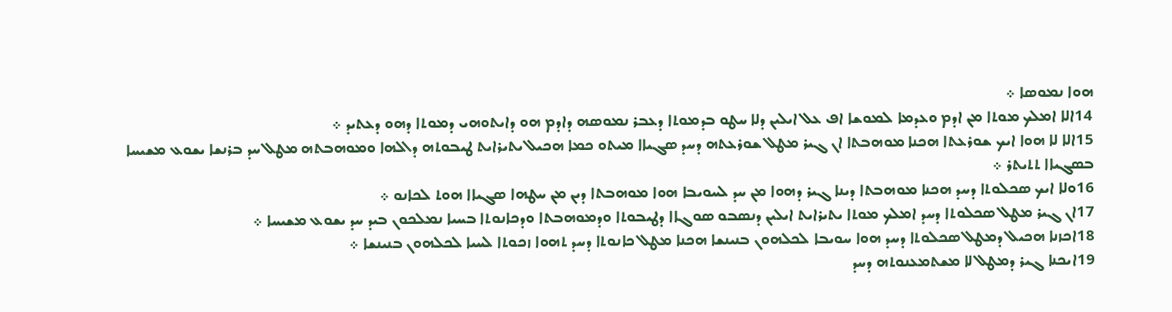ܗܘܐ ܢܡܘܤܐ ܀
14ܐܠܐ ܐܡܠܟ ܡܘܬܐ ܡܢ ܐܕܡ ܘܥܕܡܐ ܠܡܘܫܐ ܐܦ ܥܠ ܐܝܠܝܢ ܕܠܐ ܚܛܘ ܒܕܡܘܬܐ ܕܥܒܪ ܢܡܘܤܗ ܕܐܕܡ ܗܘ ܕܐܝܬܘܗܝ ܕܡܘܬܐ ܕܗܘ ܕܥܬܝܕ ܀
15ܐܠܐ ܠܐ ܗܘܐ ܐܝܟ ܫܘܪܥܬܐ ܗܟܢܐ ܡܘܗܒܬܐ ܐܢ ܓܝܪ ܡܛܠ ܫܘܪܥܬܗ ܕܚܕ ܤܓܝܐܐ ܡܝܬܘ ܟܡܐ ܗܟܝܠ ܝܬܝܪܐܝܬ ܛܝܒܘܬܗ ܕܐܠܗܐ ܘܡܘܗܒܬܗ ܡܛܠ ܚܕ ܒܪܢܫܐ ܝܫܘܥ ܡܫܝܚܐ ܒܤܓܝܐܐ ܬܬܝܬܪ ܀
16ܘܠܐ ܐܝܟ ܤܟܠܘܬܐ ܕܚܕ ܗܟܢܐ ܡܘܗܒܬܐ ܕܝܢܐ ܓܝܪ ܕܗܘܐ ܡܢ ܚܕ ܠܚܘܝܒܐ ܗܘܐ ܡܘܗܒܬܐ ܕܝܢ ܡܢ ܚܛܗܐ ܤܓܝܐܐ ܗܘܬ ܠܟܐܢܘ ܀
17ܐܢ ܓܝܪ ܡܛܠ ܤܟܠܘܬܐ ܕܚܕ ܐܡܠܟ ܡܘܬܐ ܝܬܝܪܐܝܬ ܐܝܠܝܢ ܕܢܤܒܘ ܤܘܓܐܐ ܕܛܝܒܘܬܐ ܘܕܡܘܗܒܬܐ ܘܕܟܐܢܘܬܐ ܒܚܝܐ ܢܡܠܟܘܢ ܒܝܕ ܚܕ ܝܫܘܥ ܡܫܝܚܐ ܀
18ܐܟܙܢܐ ܗܟܝܠ ܕܡܛܠ ܤܟܠܘܬܐ ܕܚܕ ܗܘܐ ܚܘܝܒܐ ܠܟܠܗܘܢ ܒܢܝܢܫܐ ܗܟܢܐ ܡܛܠ ܟܐܢܘܬܐ ܕܚܕ ܬܗܘܐ ܙܟܘܬܐ ܠܚܝܐ ܠܟܠܗܘܢ ܒܢܝܢܫܐ ܀
19ܐܝܟܢܐ ܓܝܪ ܕܡܛܠ ܠܐ ܡܫܬܡܥܢܘܬܗ ܕܚܕ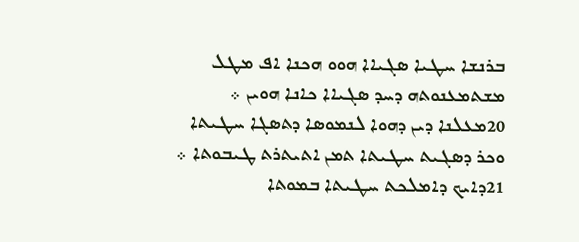ܒܪܢܫܐ ܚܛܝܐ ܤܓܝܐܐ ܗܘܘ ܗܟܢܐ ܐܦ ܡܛܠ ܡܫܬܡܥܢܘܬܗ ܕܚܕ ܤܓܝܐܐ ܟܐܢܐ ܗܘܝܢ ܀
20ܡܥܠܢܐ ܕܝܢ ܕܗܘܐ ܠܢܡܘܤܐ ܕܬܤܓܐ ܚܛܝܬܐ ܘܟܪ ܕܤܓܝܬ ܚܛܝܬܐ ܬܡܢ ܐܬܝܬܪܬ ܛܝܒܘܬܐ ܀
21ܕܐܝܟ ܕܐܡܠܟܬ ܚܛܝܬܐ ܒܡܘܬܐ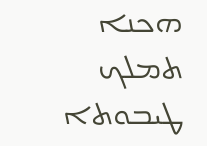ܗܟܢܐ ܬܡܠܟ ܛܝܒܘܬܐ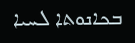ܒܟܐܢܘܬܐ ܠܚܝܐ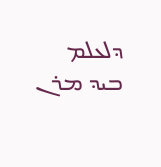ܕܠܥܠܡ ܒܝܕ ܡܪܢ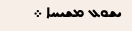ܝܫܘܥ ܡܫܝܚܐ ܀